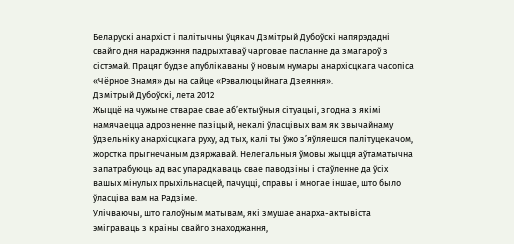Беларускі анархіст і палітычны ўцякач Дзмітрый Дубоўскі напярэдадні свайго дня нараджэння падрыхтаваў чарговае пасланне да змагароў з сістэмай. Працяг будзе апублікаваны ў новым нумары анархісцкага часопіса «Чёрное Знамя» ды на сайце «Рэвалюцыйнага Дзеяння».
Дзмітрый Дубоўскі, лета 2012
Жыццё на чужыне стварае свае аб’ектыўныя сітуацыі, згодна з якімі намячаецца адрозненне пазіцый, некалі ўласцівых вам як звычайнаму ўдзельніку анархісцкага руху, ад тых, калі ты ўжо з’яўляешся палітуцекачом, жорстка прыгнечаным дзяржавай. Нелегальныя ўмовы жыцця аўтаматычна запатрабуюць ад вас упарадкаваць свае паводзіны і стаўленне да ўсіх вашых мінулых прыхільнасцей, пачуцці, справы і многае іншае, што было ўласціва вам на Радзіме.
Улічваючы, што галоўным матывам, які змушае анарха-актывіста эміграваць з краіны свайго знаходжання,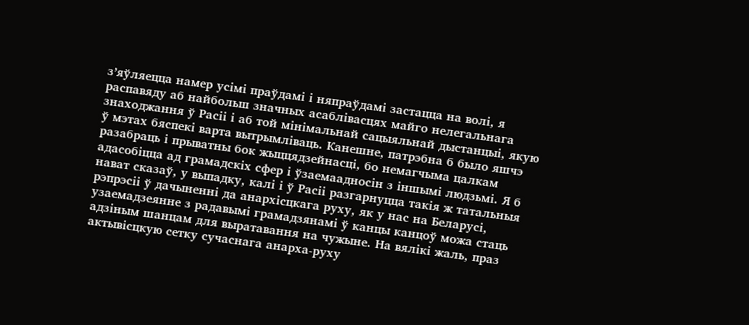з’яўляецца намер усімі праўдамі і няпраўдамі застацца на волі, я распавяду аб найбольш значных асаблівасцях майго нелегальнага знаходжання ў Расіі і аб той мінімальнай сацыяльнай дыстанцыі, якую ў мэтах бяспекі варта вытрымліваць. Канешне, патрэбна б было яшчэ разабраць і прыватны бок жыццядзейнасці, бо немагчыма цалкам адасобіцца ад грамадскіх сфер і ўзаемаадносін з іншымі людзьмі. Я б нават сказаў, у выпадку, калі і ў Расіі разгарнуцца такія ж татальныя рэпрэсіі ў дачыненні да анархісцкага руху, як у нас на Беларусі, узаемадзеянне з радавымі грамадзянамі ў канцы канцоў можа стаць адзіным шанцам для выратавання на чужыне. На вялікі жаль, праз актывісцкую сетку сучаснага анарха-руху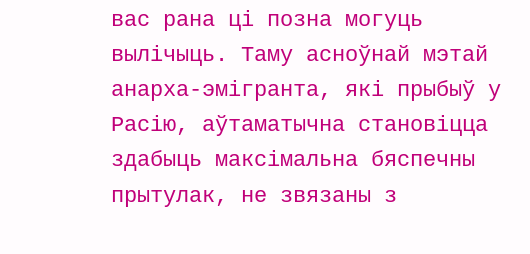вас рана ці позна могуць вылічыць. Таму асноўнай мэтай анарха-эмігранта, які прыбыў у Расію, аўтаматычна становіцца здабыць максімальна бяспечны прытулак, не звязаны з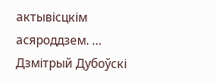актывісцкім асяроддзем. …
Дзмітрый Дубоўскі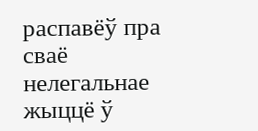распавёў пра сваё нелегальнае жыццё ў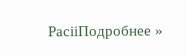РасiiПодробнее »